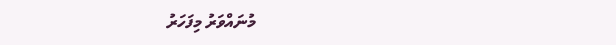މުނައްވަރު މިފަހަރު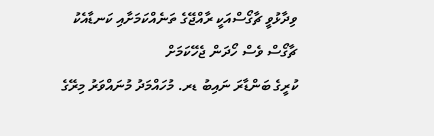ވިދާޅުވީ ޗާގޯސްއަކީ ރާއްޖޭގެ ތަނެއްކަމަށާއި ކަނޑާއެކު ޗާގޯސް ވެސް ހޯދަން ޖެހޭކަމަށް
ކުރީގެ ބަންޑާރަ ނައިބު ޑރ. މުހައްމަދު މުނައްވަރު މިރޭގެ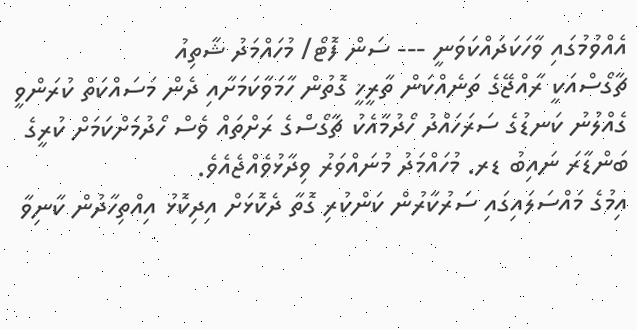އެއްވުމުގައި ވާހަކަދައްކަވަނީ --- ސަން ފޮޓޯ/ މުހައްމަދު ޝާތިއު
ޗާގޯސްއަކީ ރާއްޖޭގެ ތަނެއްކަން ތާރީޚީ ގޮތުން ހާމަވާކަމަށާއި ދެން މަސައްކަތް ކުރަންވީ ގެއްލުނު ކަނޑުގެ ސަރަހައްދު ހޯދުމާއެކު ޗާގޯސްގެ ރަށްތައް ވެސް ހޯދުމަށްކަމަށް ކުރީގެ ބަންޑާރަ ނައިބު ޑރ. މުހައްމަދު މުނައްވަރު ވިދާޅުވެއްޖެއެވެ.
އިމުގެ މައްސަލައިގައި ސަރުކާރުން ކަންކުރި ގޮތާ ދެކޮޅަށް އިދިކޮޅު އިއްތިހާދުން ކާނިވާ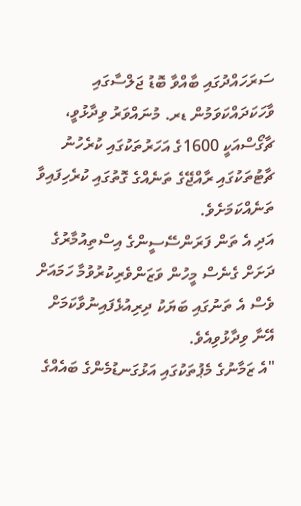ސަރަހައްދުގައި ބާއްވާ ބޮޑު ޖަލްސާގައި ވާހަކަދައްކަވަމުން ޑރ. މުނައްވަރު ވިދާޅުވީ، ޗާގޯސްއަކީ 1600ގެ އަހަރުތަކުގައި ކުރެހުނު ޗާޓުތަކުގައި ރާއްޖޭގެ ތަނެއްގެ ގޮތުގައި ކުރެހިފައިވާ ތަނެއްކަމަށެވެ.
އަދި އެ ތަން ފަރަންސޭސީންގެ އިސްތިއުމާރުގެ ދަށަށް ގެނެސް މީހުން ވަޒަންވެރިކުރުވުމާ ހަމައަށް ވެސް އެ ތަނުގައި ބަޔަކު ދިރިއުޅެފައިނުވާކަމަށް އޭނާ ވިދާޅުވިއެވެ.
"އެ ޒަމާނުގެ މެޕުތަކުގައި އަޅުގަނޑުމެންގެ ބައެއްގެ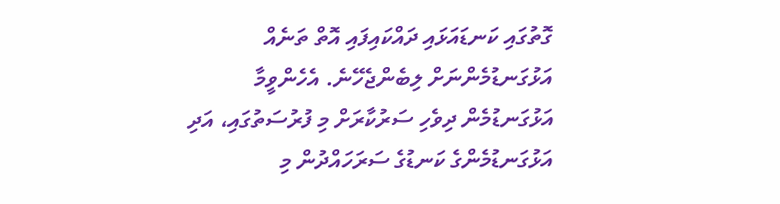ގޮތުގައި ކަނޑައަޅައި ދައްކައިފައި އޮތް ތަނެއް އަޅުގަނޑުމެންނަށް ލިބެންޖެހޭނެ. އެހެންވީމާ އަޅުގަނޑުމެން ދިވެހި ސަރުކާރަށް މި ފުރުސަތުގައި، އަދި އަޅުގަނޑުމެންގެ ކަނޑުގެ ސަރަހައްދުން މި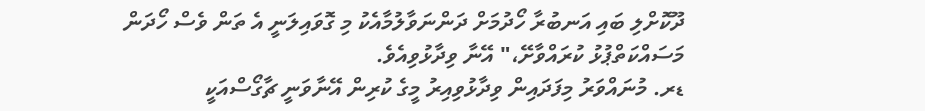ދޫކޮށްލި ބައި އަނބުރާ ހޯދުމަށް ދަންނަވާލުމާއެކު މި ގޮވައިލަނީ އެ ތަން ވެސް ހޯދަން މަސައްކަތްޕުޅު ކުރައްވާށޭ،" އޭނާ ވިދާޅުވިއެވެ.
ޑރ. މުނައްވަރު މިފަދައިން ވިދާޅުވިއިރު މީގެ ކުރިން އޭނާވަނީ ޗާގޯސްއަކީ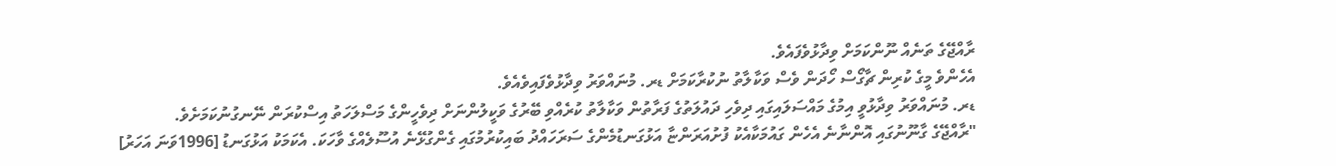ރާއްޖޭގެ ތަނެއް ނޫންކަމަށް ވިދާޅުވެފައެވެ.
އެހެންވެ މީގެ ކުރިން ޗާގޯސް ހޯދަން ވެސް ވަކާލާތު ނުކުރާކަމަށް ޑރ. މުނައްވަރު ވިދާޅުވެފައިވެއެވެ.
ޑރ. މުނައްވަރު ވިދާޅުވީ އިމުގެ މައްސަލައިގައި ދިވެހި ދައުލަތުގެ ފަރާތުން ވަކާލާތު ކުރެއްވި ބޭރުގެ ވަކީލުންނަށް ދިވެހީންގެ މަސްލަހަތު އިސްކުރަން ނޭނގުނުކަމަށެވެ.
"ރާއްޖޭގެ ގާނޫނުގައި އޮންނާނެ އެހެން ގައުމަކާއެކު ފުށުއަރަންޏާ އަޅުގަނޑުމެންގެ ސަރަހައްދު ބައިކުރުމުގައި ގެންގުޅޭނެ އުސޫލެއްގެ ވާހަކަ. އެކަމަކު އަޅުގަނޑު [1996ވަނަ އަހަރު]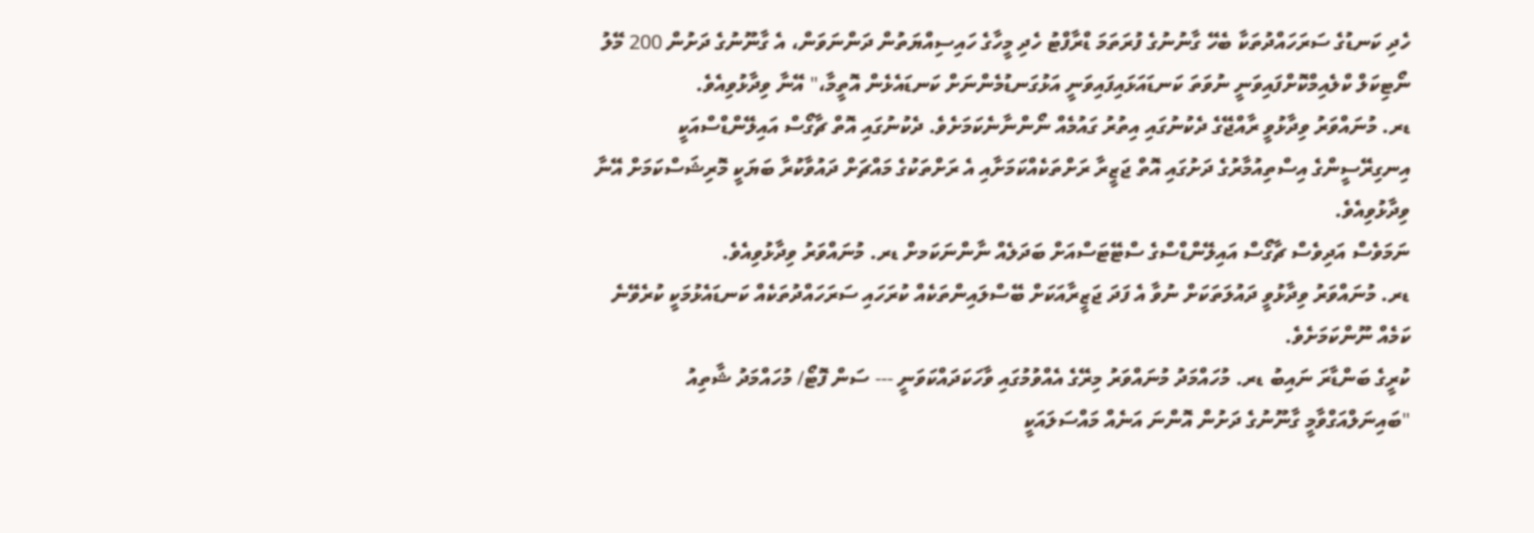ހެދި ކަނޑުގެ ސަރަހައްދުތަކާ ބެހޭ ގާނުނުގެ ފުރަތަމަ ޑްރާފްޓު ހެދި މީހާގެ ހައިސިއްޔަތުން ދަންނަވަން، އެ ގާނޫނުގެ ދަށުން 200 މޭލު ނޯޓިކަލް ކްލެއިމްކޮށްފައިވަނީ ނުވަތަ ކަނޑައަޅައިފައިވަނީ އަޅުގަނޑުމެންނަށް ކަނޑައެޅެން އޮތީމާ،" އޭނާ ވިދާޅުވިއެވެ.
ޑރ. މުނައްވަރު ވިދާޅުވީ ރާއްޖޭގެ ދެކުނުގައި އިތުރު ގައުމެއް ނޯންނާނެކަމަށެވެ. ދެކުނުގައި އޮތް ޗާގޯސް އައިލޭންޑްސްއަކީ އިނގިރޭސީންގެ އިސްތިއުމާރުގެ ދަށުގައި އޮތް ޖަޒީރާ ރަށްތަކެއްކަމަށާއި އެ ރަށްތަކުގެ މައްޗަށް ދައުވާކުރާ ބަޔަކީ މޮރިޝަސްކަމަށް އޭނާ ވިދާޅުވިއެވެ.
ނަމަވެސް އަދިވެސް ޗާގޯސް އައިލޭންޑްސްގެ ސްޓޭޓަސްއަށް ބަދަލެއް ނާންނަކަމށް ޑރ. މުނައްވަރު ވިދާޅުވިއެވެ.
ޑރ. މުނައްވަރު ވިދާޅުވީ ދައުލަތަކަށް ނުވާ އެ ފަދަ ޖަޒީރާއަކަށް ބޭސްލައިންތަކެއް ކުރަހައި ސަރަހައްދުތަކެއް ކަނޑައެޅުމަކީ ކުރެވޭނެ ކަމެއް ނޫންކަމަށެވެ.
ކުރީގެ ބަންޑާރަ ނައިބު ޑރ. މުހައްމަދު މުނައްވަރު މިރޭގެ އެއްވުމުގައި ވާހަކަދައްކަވަނީ --- ސަން ފޮޓޯ/ މުހައްމަދު ޝާތިއު
"ބައިނަލްއަގްވާމީ ގާނޫނުގެ ދަށުން އޮންނަ އަނެއް މައްސަލައަކީ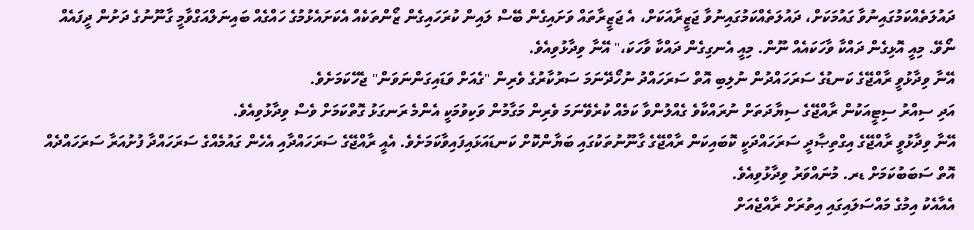ދައުލަތެއްކަމުގައިނުވާ ގައުމަކަށް، ދައުލަތެއްކަމުގައިނުވާ ޖަޒީރާއަކަށް، އެ ޖަޒީރާތައް ވަށައިގެން ބޭސް ލައިން ކުރަހައިގެން ޒޯންތަކެއް އެކަށައެޅުމުގެ ހައްގެއް ބައިނަލްއަގްވާމީ ގާނޫނުގެ ދަށުން ދީފައެއް ނޯވޭ. މިއީ އޮޅިގެން ދައްކާ ވާހަކައެއް ނޫން. މިއީ އެނގިގެން ދައްކާ ވާހަކަ،" އޭނާ ވިދާޅުވިއެވެ.
އޭނާ ވިދާޅުވީ ރާއްޖޭގެ ކަނޑުގެ ސަރަހައްދުން ނުލިބި އޮތް ސަރަހައްދު ނުހޯދޭނަމަ ސަރުކާރުގެ ވެރިން "ގެއަށް ވަޑައިގަންނަވަން" ޖެހޭކަމަށެވެ.
އަދި ސިއްރު ސިޓީއަކުން ރާއްޖޭގެ ސިޔާދަތަށް ނުރައްކާވެ ގެއްލުންވާ ކަމެއް ކުރެވޭނަމަ ވެރިން މަގާމުން ވަކިވުމަކީ އެންމެ ރަނގަޅު ގޮތްކަމަށް ވެސް ވިދާޅުވިއެވެ.
އޭނާ ވިދާޅުވީ ރާއްޖޭގެ އިގްތިޞާދީ ސަރަހައްދަކީ ކޮބައިކަން ރާއްޖޭގެ ގާނޫނުތަކުގައި ބަޔާންކޮށް ކަނޑައަޅައިފައިވާކަމަށެވެ. އެއީ ރާއްޖޭގެ ސަރަހައްދާއި އެހެން ގައުމެއްގެ ސަރަހައްދާ ފުށުއަރާ ސަރަހައްދެއް އޮތް ސަބަބުކަމަށް ޑރ. މުނައްވަރު ވިދާޅުވިއެވެ.
އެއާއެކު އިމުގެ މައްސަލައިގައި އިތުރަށް ރާއްޖެއަށް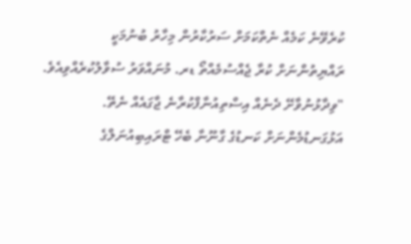ކުރެވޭނެ ކަމެއް ނެތްކަމަށް ސަރުކާރުން މިހާރު ބުނުމަކީ ރައްޔިތުންނަށް ކުރާ ޖެއްސުމެއްތޯ ޑރ. މުނައްވަރު ސުވާލުކުރެއްވިއެވެ.
"ވިދާޅުނުވާށޭ ދެނެއް އިސްތިއުނާފްކުރާނެ ޖާގައެއް ނެތޭ. އަޅުގަނޑުމެންނަށް ކަނޑުގެ ގާނޫނާ ބެހޭ ޓްރައިބިއުނަލްގެ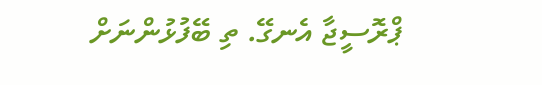ޕްރޮސީޖާ އެނގޭ. ތި ބޭފުޅުންނަށް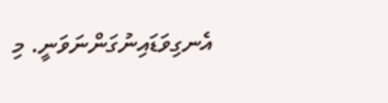އެނގިވަޑައިނުގަންނަވަނީ. މި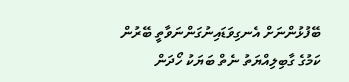ބޭފުޅުންނަށް އެނގިވަޑައިނުގަންނަވާތީ ބޭރުން ކަމުގެ ގާބިލިއްޔަތު ނެތް ބަޔަކު ހޯދަން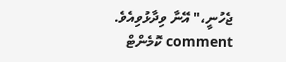ޖެހުނީ،" އޭނާ ވިދާޅުވިއެވެ.
comment ކޮމެންޓް